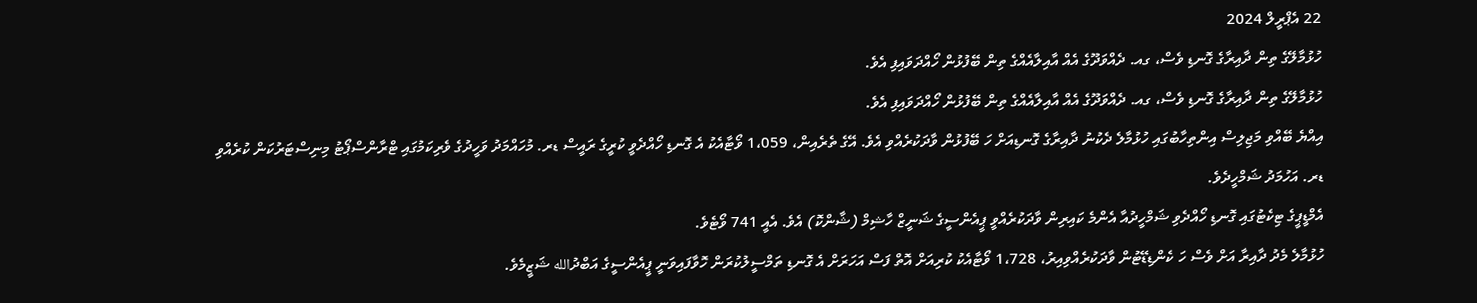22 އެޕްރީލް 2024
ހުޅުމާލޭގެ ތިން ދާއިރާގެ ގޮނޑި ވެސް، ގއ. ދެއްވަދޫގެ އެއް އާއިލާއެއްގެ ތިން ބޭފުޅުން ހޯއްދަވައިފި އެވެ.
ހުޅުމާލޭގެ ތިން ދާއިރާގެ ގޮނޑި ވެސް، ގއ. ދެއްވަދޫގެ އެއް އާއިލާއެއްގެ ތިން ބޭފުޅުން ހޯއްދަވައިފި އެވެ.
އިއްޔެ ބޭއްވި މަޖިލިސް އިންތިހާބުގައި ހުޅުމާލެ ދެކުނު ދާއިރާގެ ގޮނޑިއަށް ހަ ބޭފުޅުން ވާދަކުރެއްވި އެވެ. އޭގެ ތެރެއިން، 1،059 ވޯޓާއެކު އެ ގޮނޑި ހޯއްދެވީ ކުރީގެ ރައީސް ޑރ. މުހައްމަދު ވަހީދުގެ ވެރިކަމުގައި ޓްރާންސްޕޯޓު މިނިސްޓަރުކަން ކުރެއްވި ޑރ. އަހުމަދު ޝަމްހީދެވެ.
އެމްޑީޕީގެ ޓިކެޓުގައި ގޮނޑި ހޯއްދެވި ޝަމްހީދުއާ އެންމެ ކައިރިން ވާދަކުރެއްވީ ޕީއެންސީގެ ޝަނީޒް ހާޝިމް (ޝާންކޮ) އެވެ. އެއީ 741 ވޯޓެވެ.
ހުޅުމާލެ މެދު ދާއިރާ އަށް ވެސް ހަ ކެންޑިޑޭޓުން ވާދަކުރެއްވިއިރު، 1،728 ވޯޓާއެކު ކުރިއަށް އޮތް ފަސް އަހަރަށް އެ ގޮނޑި ތަމްސީލުކުރަން ހޮވާފައިވަނީ ޕީއެންސީގެ އަބްދުالله ޝަޒީމެވެ.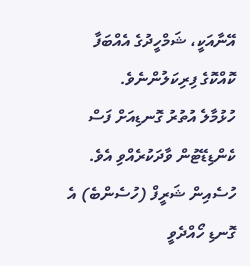އޭނާއަކީ، ޝަމްހީދުގެ އެއްބަފާ ކޮއްކޮގެ ފިރިކަލުންނެވެ.
ހުޅުމާލެ އުތުރު ގޮނޑިއަށް ފަސް ކެންޑިޑޭޓުން ވާދަކުރެއްވި އެވެ. ހުސެއިން ޝަރީފް (ހުސެންބެ) އެ ގޮނޑި ހޯއްދެވީ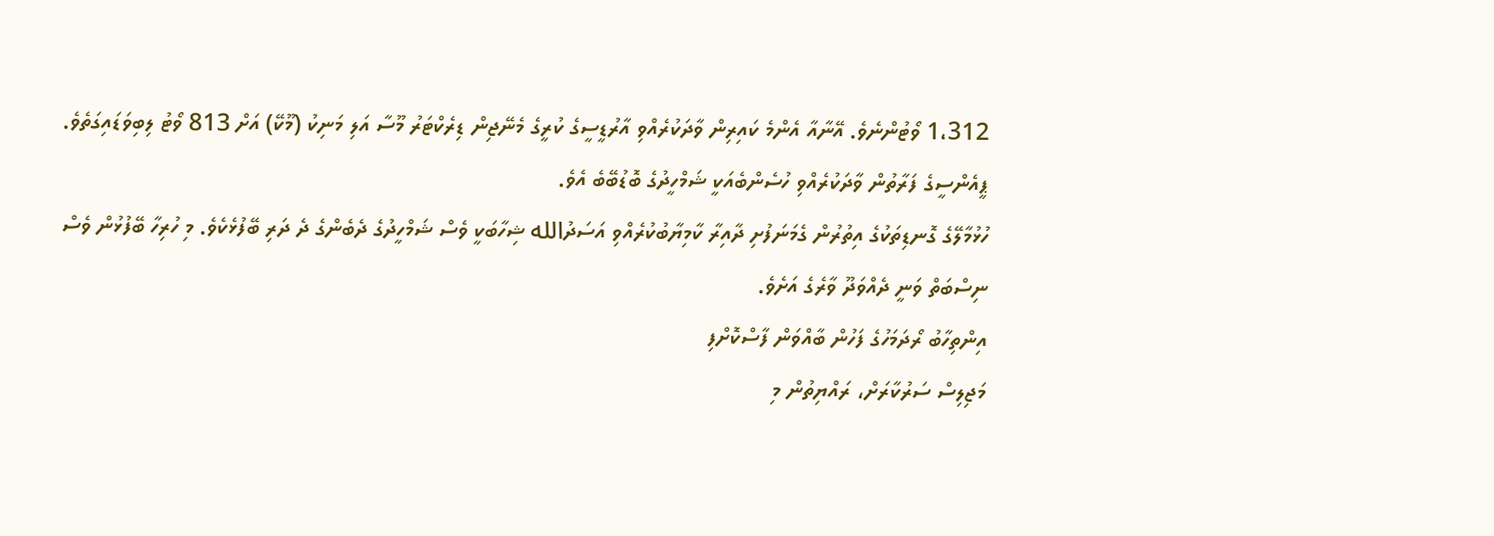1،312 ވޯޓުންނެވެ. އޭނާއާ އެންމެ ކައިރިން ވާދަކުރެއްވި އާރުޑީސީގެ ކުރީގެ މެނޭޖިން ޑިރެކްޓަރު މޫސާ އަލި މަނިކު (މޫކޭ) އަށް 813 ވޯޓު ލިބިވަޑައިގަތެވެ.
ޕީއެންސީގެ ފަރާތުން ވާދަކުރެއްވި ހުސެންބެއަކީ ޝަމްހީދުގެ ބޮޑުބޭބެ އެވެ.
ހުޅުމާލޭގެ ގޮނޑިތަކުގެ އިތުރުން ގެމަނަފުށި ދާއިރާ ކާމިޔާބުކުރެއްވި އަސަދުالله ޝިހާބަކީ ވެސް ޝަމްހީދުގެ ދެބެންގެ ދެ ދަރި ބޭފުޅެކެވެ. މި ހުރިހާ ބޭފުޅުން ވެސް ނިސްބަތް ވަނީ ދެއްވަދޫ ވާރެގެ އަށެވެ.
އިންތިހާބު ރޯދަމަހުގެ ފަހުން ބާއްވަން ފާސްކޮށްފި
މަޖިލިސް ސަރުކާރަށް، ރައްޔިތުން މި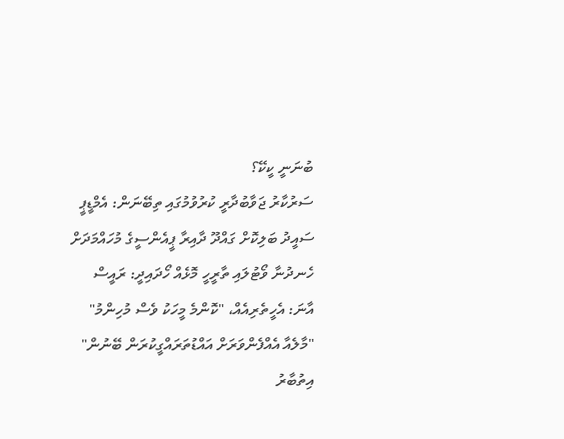ބުނަނީ ކީކޭ؟
ސަރުކާރު ޖަވާބުދާރީ ކުރުވުމުގައި ތިބޭނަން: އެމްޑީޕީ
ސައީދު ބަލިކޮށް ގައްދޫ ދާއިރާ ޕީއެންސީގެ މުހައްމަދަށް
ހެނދުނާ ވޯޓުލައި ތާރީހީ މޮޅެއް ހޯދައިދީ: ރައީސް
އާނަ: އެހީތެރިއެއް، "ކޮންމެ މީހަކު ވެސް މުހިންމު"
"މާލެއާ އެއްފެންވަރަށް އައްޑުތަރައްގީކުރަން ބޭނުން"
އިތުބާރު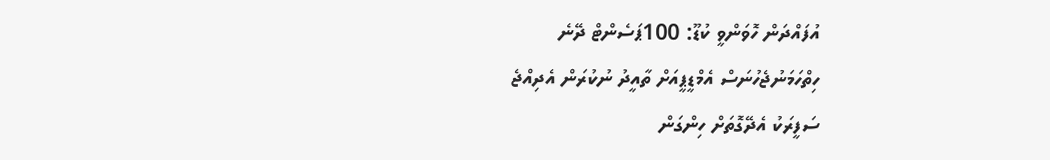އުފައްދަން ހޮވަންވީ ކުޑޫ: 100ޕަސެންޓް ދޭނެ
ހިތްހަމަނުޖެހުނަސް އެމްޑީޕީއަށް ތާއީދު ނުކުރަން އެދިއްޖެ
ސަފީރަކު އެދޭގޮތަށް ހިންގަން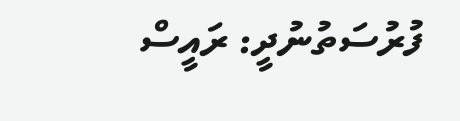ފުރުސަތުނުދީ: ރައީސް